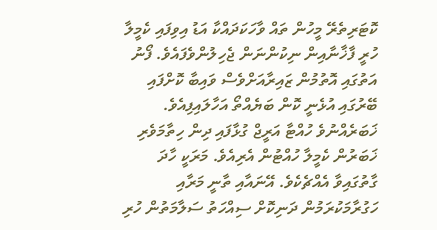ކޮޓަރިތެރޭ މީހުން ތައް ވާހަކަދައްކާ އަޑު އިވިފައި ކެމީލާ ހުރީ ފާޚާނާއިން ނިކުންނަން ޖެހިލުންވެފައެވެ. ފޯނު އަތުގައި އޮތުމުން ޒައިރާއަށްވެސް ވައިބާ ކޮށްފައި ބޭރުގައި އުޅެނީ ކޮން ބަޔެއްތޯ އަހާލައިފިއެވެ. ޚަބަރެއްނުވެ ހުއްޓާ އަރީޖް ގުޅާފައި ދިން ހިތާމަވެރި ޚަބަރުން ކެމީލާ ހުއްޓުން އެރިއެވެ. މަރަކީ ހާދަ ގާތުގައިވާ އެއްޗެކެވެ. އޭނައާއި ތާނީ މަރާއި ހަގުރާމަކުރަމުން ދަނިކޮށް ސިއްހަތު ސަލާމަތުން ހުރި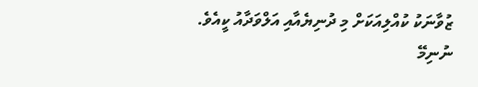ޒުވާނަކު ކުއްލިއަކަށް މި ދުނިޔެއާއި އަލްވަދާއު ކީއެވެ.
ނުނިމޭ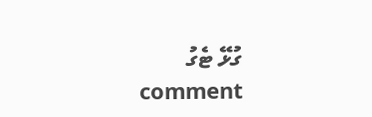ގުޅޭ ޓެގު
comment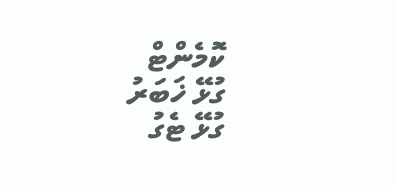ކޮމެންޓް
ގުޅޭ ޚަބަރު
ގުޅޭ ޓެގު